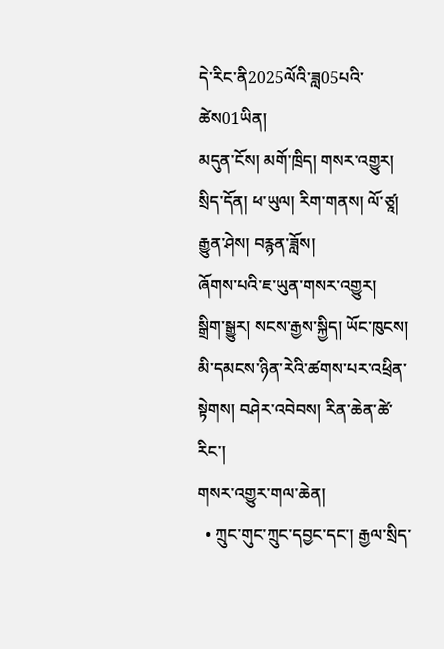དེ་རིང་ནི2025ལོའི་ཟླ05པའི་ཚེས01ཡིན།
མདུན་ངོས། མགོ་ཁྲིད། གསར་འགྱུར། སྲིད་དོན། ཕ་ཡུལ། རིག་གནས། ལོ་ཙཱ། རྒྱུན་ཤེས། བརྙན་ཟློས།
ཞོགས་པའི་ཇ་ཡུན་གསར་འགྱུར།
སྒྲིག་སྒྱུར། སངས་རྒྱས་སྐྱིད། ཡོང་ཁུངས། མི་དམངས་ཉིན་རེའི་ཚགས་པར་འཕྲིན་སྟེགས། བཤེར་འབེབས། རིན་ཆེན་ཚེ་རིང་།
གསར་འགྱུར་གལ་ཆེན།
  • ཀྲུང་གུང་ཀྲུང་དབྱང་དང་། རྒྱལ་སྲིད་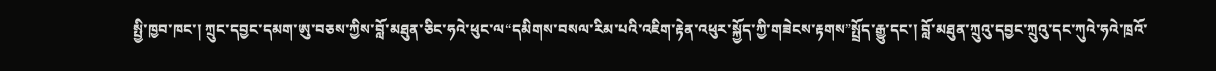སྤྱི་ཁྱབ་ཁང་། ཀྲུང་དབྱང་དམག་ཨུ་བཅས་ཀྱིས་བློ་མཐུན་ཅིང་ཧའེ་ཕུང་ལ“དམིགས་བསལ་རིམ་པའི་འཇིག་རྟེན་འཕུར་སྐྱོད་ཀྱི་གཟེངས་རྟགས”སྤྲོད་རྒྱུ་དང་། བློ་མཐུན་ཀྲུའུ་དབྱང་ཀྲུའུ་དང་ཀུའེ་ཧའེ་ཁྲའོ་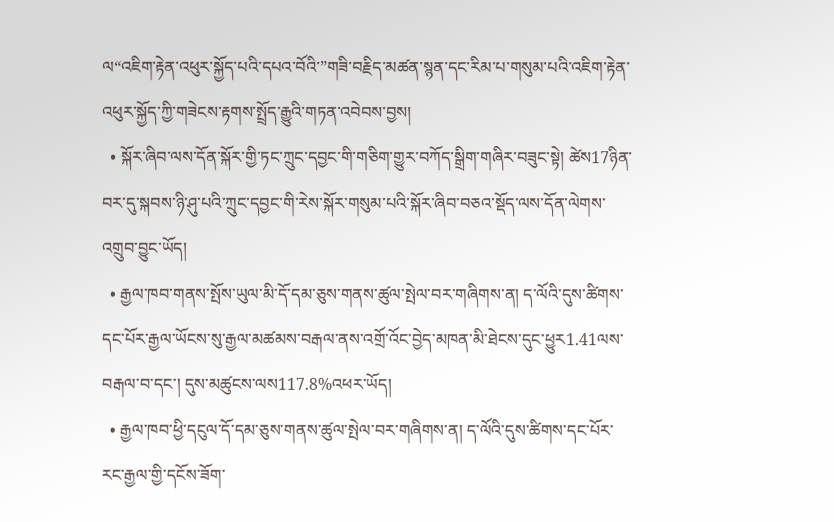ལ“འཇིག་རྟེན་འཕུར་སྐྱོད་པའི་དཔའ་བོའི་”གཟི་བརྗིད་མཚན་སྙན་དང་རིམ་པ་གསུམ་པའི་འཇིག་རྟེན་འཕུར་སྐྱོད་ཀྱི་གཟེངས་རྟགས་སྤྲོད་རྒྱུའི་གཏན་འབེབས་བྱས།
  • སྐོར་ཞིབ་ལས་དོན་སྐོར་གྱི་ཏང་ཀྲུང་དབྱང་གི་གཅིག་གྱུར་བཀོད་སྒྲིག་གཞིར་བཟུང་སྟེ། ཚེས17ཉིན་བར་དུ་སྐབས་ཉི་ཤུ་པའི་ཀྲུང་དབྱང་གི་རེས་སྐོར་གསུམ་པའི་སྐོར་ཞིབ་བཅའ་སྡོད་ལས་དོན་ལེགས་འགྲུབ་བྱུང་ཡོད།
  • རྒྱལ་ཁབ་གནས་སྤོས་ཡུལ་མི་དོ་དམ་ཅུས་གནས་ཚུལ་སྤེལ་བར་གཞིགས་ན། ད་ལོའི་དུས་ཚིགས་དང་པོར་རྒྱལ་ཡོངས་སུ་རྒྱལ་མཚམས་བརྒལ་ནས་འགྲོ་འོང་བྱེད་མཁན་མི་ཐེངས་དུང་ཕྱུར1.41ལས་བརྒལ་བ་དང་། དུས་མཚུངས་ལས117.8%འཕར་ཡོད།
  • རྒྱལ་ཁབ་ཕྱི་དངུལ་དོ་དམ་ཅུས་གནས་ཚུལ་སྤེལ་བར་གཞིགས་ན། ད་ལོའི་དུས་ཚིགས་དང་པོར་རང་རྒྱལ་གྱི་དངོས་ཟོག་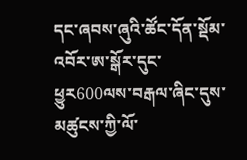དང་ཞབས་ཞུའི་ཚོང་དོན་སྡོམ་འབོར་ཨ་སྒོར་དུང་ཕྱུར600ལས་བརྒལ་ཞིང་དུས་མཚུངས་ཀྱི་ལོ་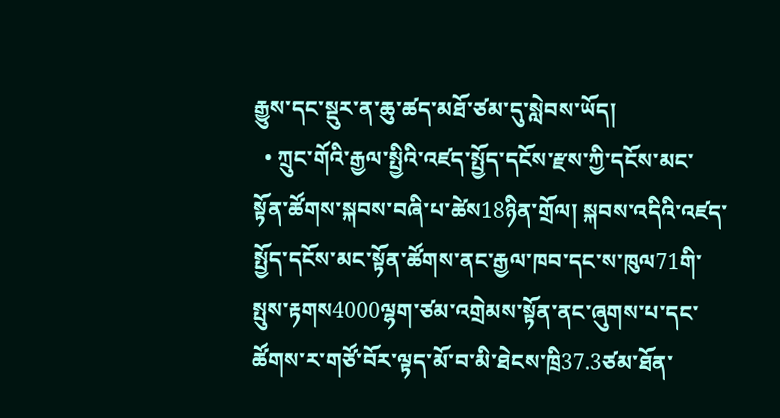རྒྱུས་དང་སྡུར་ན་ཆུ་ཚད་མཐོ་ཙམ་དུ་སླེབས་ཡོད།
  • ཀྲུང་གོའི་རྒྱལ་སྤྱིའི་འཛད་སྤྱོད་དངོས་རྫས་ཀྱི་དངོས་མང་སྟོན་ཚོགས་སྐབས་བཞི་པ་ཚེས18ཉིན་གྲོལ། སྐབས་འདིའི་འཛད་སྤྱོད་དངོས་མང་སྟོན་ཚོགས་ནང་རྒྱལ་ཁབ་དང་ས་ཁུལ71གི་སྤུས་རྟགས4000ལྷག་ཙམ་འགྲེམས་སྟོན་ནང་ཞུགས་པ་དང་ཚོགས་ར་གཙོ་བོར་ལྟད་མོ་བ་མི་ཐེངས་ཁྲི37.3ཙམ་ཐོན་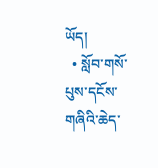ཡོད།
  • སློབ་གསོ་པུས་དངོས་གཞིའི་ཆེད་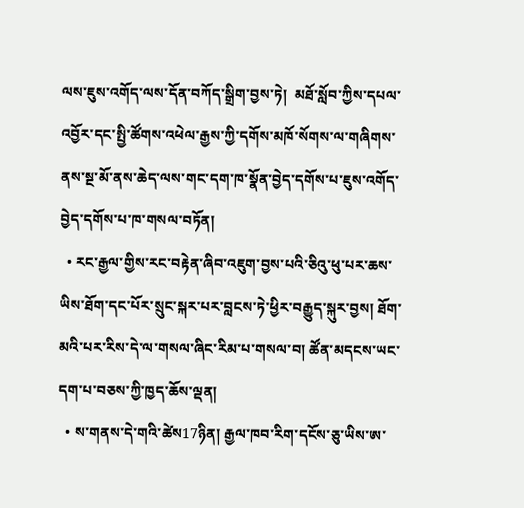ལས་ཇུས་འགོད་ལས་དོན་བཀོད་སྒྲིག་བྱས་ཏེ།  མཐོ་སློབ་ཀྱིས་དཔལ་འབྱོར་དང་སྤྱི་ཚོགས་འཕེལ་རྒྱས་ཀྱི་དགོས་མཁོ་སོགས་ལ་གཞིགས་ནས་སྔ་མོ་ནས་ཆེད་ལས་གང་དག་ཁ་སྣོན་བྱེད་དགོས་པ་ཇུས་འགོད་བྱེད་དགོས་པ་ཁ་གསལ་བཏོན།
  • རང་རྒྱལ་གྱིས་རང་བརྟེན་ཞིབ་འཇུག་བྱས་པའི་ཅིའུ་ཕུ་པར་ཆས་ཡིས་ཐོག་དང་པོར་སྲུང་སྐར་པར་བླངས་ཏེ་ཕྱིར་བརྒྱུད་སྐུར་བྱས། ཐོག་མའི་པར་རིས་དེ་ལ་གསལ་ཞིང་རིམ་པ་གསལ་བ། ཚོན་མདངས་ཡང་དག་པ་བཅས་ཀྱི་ཁྱད་ཆོས་ལྡན།
  • ས་གནས་དེ་གའི་ཚེས17ཉིན། རྒྱལ་ཁབ་རིག་དངོས་ཅུ་ཡིས་ཨ་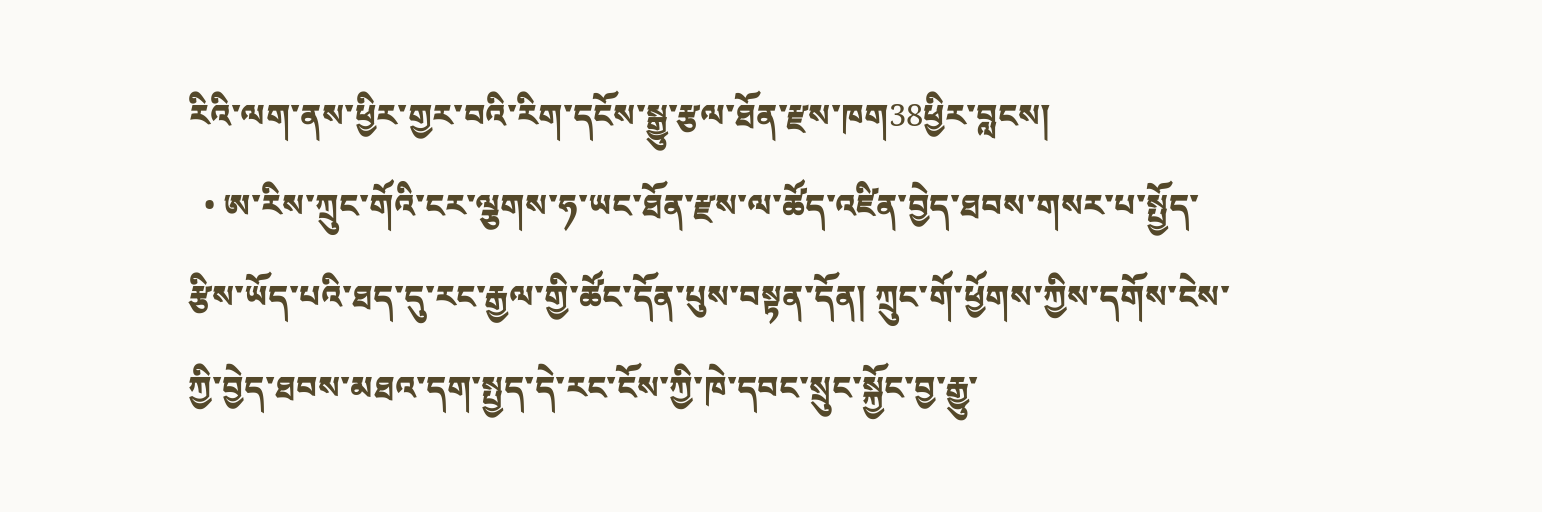རིའི་ལག་ནས་ཕྱིར་གྱར་བའི་རིག་དངོས་སྒྱུ་རྩལ་ཐོན་རྫས་ཁག38ཕྱིར་བླངས།
  • ཨ་རིས་ཀྲུང་གོའི་ངར་ལྕགས་ཧ་ཡང་ཐོན་རྫས་ལ་ཚོད་འཛིན་བྱེད་ཐབས་གསར་པ་སྤྱོད་རྩིས་ཡོད་པའི་ཐད་དུ་རང་རྒྱལ་གྱི་ཚོང་དོན་པུས་བསྟན་དོན། ཀྲུང་གོ་ཕྱོགས་ཀྱིས་དགོས་ངེས་ཀྱི་བྱེད་ཐབས་མཐའ་དག་སྤྱད་དེ་རང་ངོས་ཀྱི་ཁེ་དབང་སྲུང་སྐྱོང་བྱ་རྒྱུ་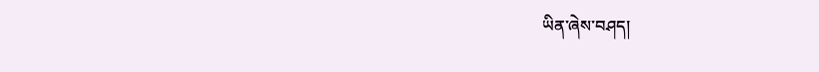ཡིན་ཞེས་བཤད།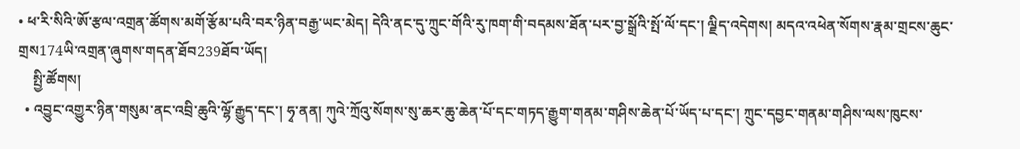• ཕ་རི་སིའི་ཨོ་རྩལ་འགྲན་ཚོགས་མགོ་རྩོམ་པའི་བར་ཉིན་བརྒྱ་ཡང་མེད། དེའི་ནང་དུ་ཀྲུང་གོའི་རུ་ཁག་གི་བདམས་ཐོན་པར་བྱ་སྒྲོའི་སྤོ་ལོ་དང་། ལྗིད་འདེགས། མདའ་འཕེན་སོགས་རྣམ་གྲངས་ཆུང་གྲས174ཡི་འགྲན་ཞུགས་གདན་ཐོབ239ཐོབ་ཡོད།
    སྤྱི་ཚོགས།
  • འབྱུང་འགྱུར་ཉིན་གསུམ་ནང་འབྲི་ཆུའི་ལྷོ་རྒྱུད་དང་། ཧྭ་ནན། ཀུའེ་ཀྲོའུ་སོགས་སུ་ཆར་ཆུ་ཆེན་པོ་དང་གཏད་རྒྱུག་གནམ་གཤིས་ཆེན་པོ་ཡོད་པ་དང་། ཀྲུང་དབྱང་གནམ་གཤིས་ལས་ཁུངས་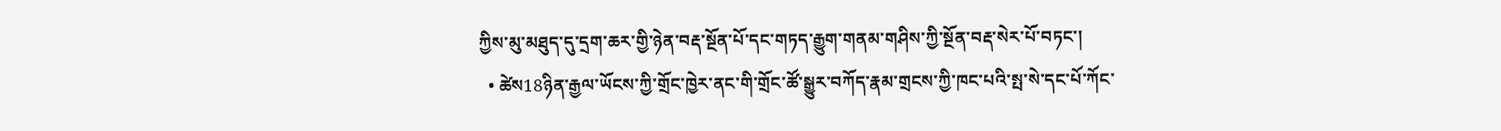ཀྱིས་མུ་མཐུད་དུ་དྲག་ཆར་གྱི་ཉེན་བརྡ་སྔོན་པོ་དང་གཏད་རྒྱུག་གནམ་གཤིས་ཀྱི་སྔོན་བརྡ་སེར་པོ་བཏང་།
  • ཚེས18ཉིན་རྒྱལ་ཡོངས་ཀྱི་གྲོང་ཁྱེར་ནང་གི་གྲོང་ཚོ་སྒྱུར་བཀོད་རྣམ་གྲངས་ཀྱི་ཁང་པའི་སྤ་སེ་དང་པོ་ཀོང་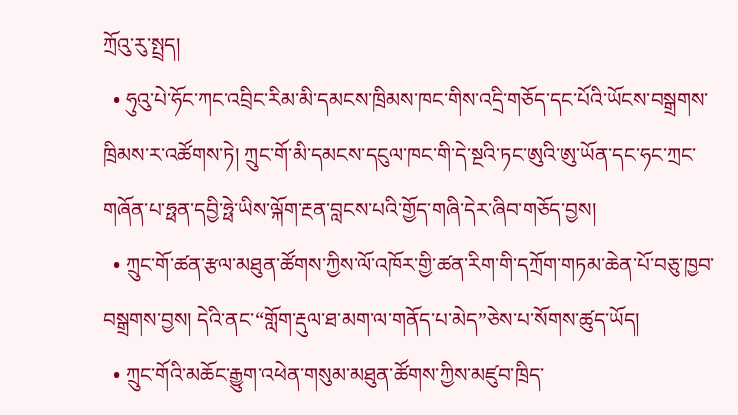ཀྲོའུ་རུ་སྤྲད།
  • ཧུའུ་པེ་ཧོང་ཀང་འབྲིང་རིམ་མི་དམངས་ཁྲིམས་ཁང་གིས་འདྲི་གཅོད་དང་པོའི་ཡོངས་བསྒྲགས་ཁྲིམས་ར་འཚོགས་ཏེ། ཀྲུང་གོ་མི་དམངས་དངུལ་ཁང་གི་དེ་སྔའི་ཏང་ཨུའི་ཨུ་ཡོན་དང་ཧང་ཀྲང་གཞོན་པ་ཧྥན་དབྱི་ཧྥེ་ཡིས་ལྐོག་རྔན་བླངས་པའི་གྱོད་གཞི་དེར་ཞིབ་གཅོད་བྱས།
  • ཀྲུང་གོ་ཚན་རྩལ་མཐུན་ཚོགས་ཀྱིས་ལོ་འཁོར་གྱི་ཚན་རིག་གི་དཀྲོག་གཏམ་ཆེན་པོ་བཅུ་ཁྱབ་བསྒྲགས་བྱས། དེའི་ནང་“གློག་རྡུལ་ཐ་མག་ལ་གནོད་པ་མེད”ཅེས་པ་སོགས་ཚུད་ཡོད།
  • ཀྲུང་གོའི་མཆོང་རྒྱུག་འཕེན་གསུམ་མཐུན་ཚོགས་ཀྱིས་མཛུབ་ཁྲིད་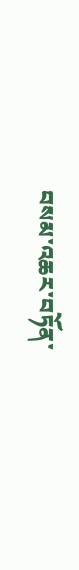བསམ་འཆར་བཏོན་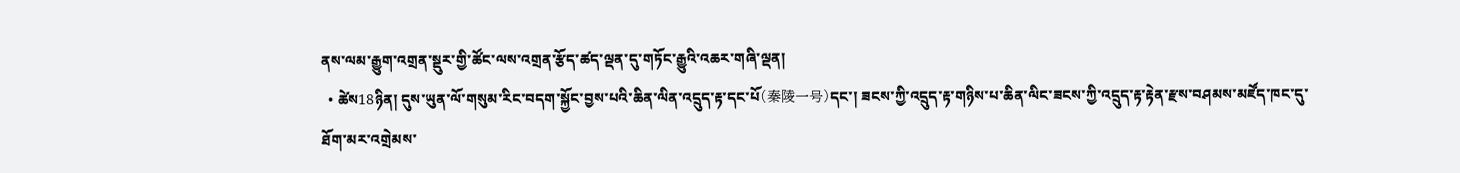ནས་ལམ་རྒྱུག་འགྲན་སྡུར་གྱི་ཚོང་ལས་འགྲན་རྩོད་ཚད་ལྡན་དུ་གཏོང་རྒྱུའི་འཆར་གཞི་ལྡན།
  • ཚེས18ཉིན། དུས་ཡུན་ལོ་གསུམ་རིང་བདག་སྐྱོང་བྱས་པའི་ཆིན་ལིན་འདྲུད་རྟ་དང་པོ(秦陵一号)དང་། ཟངས་ཀྱི་འདྲུད་རྟ་གཉིས་པ་ཆིན་ལིང་ཟངས་ཀྱི་འདྲུད་རྟ་རྟེན་རྫས་བཤམས་མཛོད་ཁང་དུ་ཐོག་མར་འགྲེམས་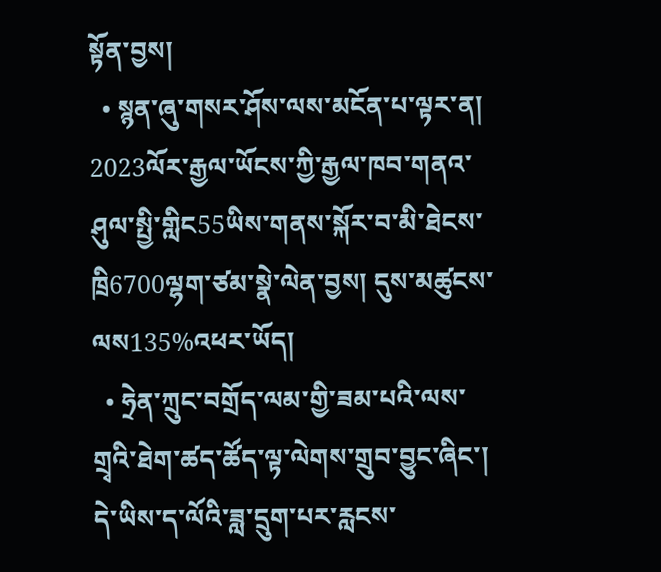སྟོན་བྱས།
  • སྙན་ཞུ་གསར་ཤོས་ལས་མངོན་པ་ལྟར་ན། 2023ལོར་རྒྱལ་ཡོངས་ཀྱི་རྒྱལ་ཁབ་གནའ་ཤུལ་སྤྱི་གླིང55ཡིས་གནས་སྐོར་བ་མི་ཐེངས་ཁྲི6700ལྷག་ཙམ་སྣེ་ལེན་བྱས། དུས་མཚུངས་ལས135%འཕར་ཡོད།
  • ཧྲེན་ཀྲུང་བགྲོད་ལམ་གྱི་ཟམ་པའི་ལས་གྲྭའི་ཐེག་ཚད་ཚོད་ལྟ་ལེགས་གྲུབ་བྱུང་ཞིང་། དེ་ཡིས་ད་ལོའི་ཟླ་དྲུག་པར་རླངས་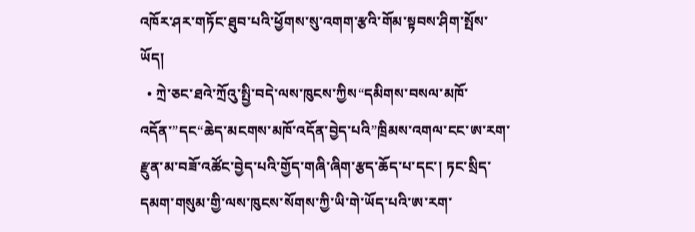འཁོར་ཤར་གཏོང་ཐུབ་པའི་ཕྱོགས་སུ་འགག་རྩའི་གོམ་སྟབས་ཤིག་སྤོས་ཡོད།
  • ཀྲེ་ཅང་ཐའེ་ཀྲོའུ་སྤྱི་བདེ་ལས་ཁུངས་ཀྱིས“དམིགས་བསལ་མཁོ་འདོན་”དང“ཆེད་མངགས་མཁོ་འདོན་བྱེད་པའི”ཁྲིམས་འགལ་ངང་ཨ་རག་རྫུན་མ་བཟོ་འཚོང་བྱེད་པའི་གྱོད་གཞི་ཞིག་རྩད་ཆོད་པ་དང་། ཏང་སྲིད་དམག་གསུམ་གྱི་ལས་ཁུངས་སོགས་ཀྱི་ཡི་གེ་ཡོད་པའི་ཨ་རག་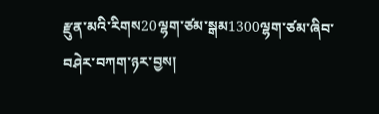རྫུན་མའི་རིགས20ལྷག་ཙམ་སྒམ1300ལྷག་ཙམ་ཞིབ་བཤེར་བཀག་ཉར་བྱས།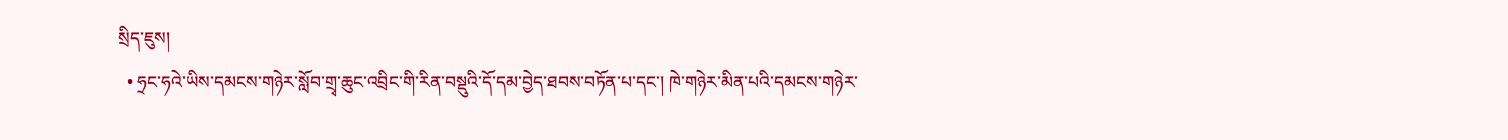སྲིད་ཇུས།
  • ཧྲང་ཧའེ་ཡིས་དམངས་གཉེར་སློབ་གྲྭ་ཆུང་འབྲིང་གི་རིན་བསྡུའི་དོ་དམ་བྱེད་ཐབས་བཏོན་པ་དང་། ཁེ་གཉེར་མིན་པའི་དམངས་གཉེར་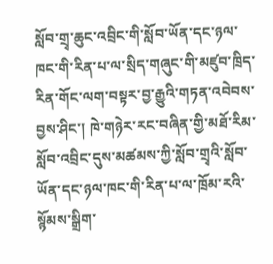སློབ་གྲྭ་ཆུང་འབྲིང་གི་སློབ་ཡོན་དང་ཉལ་ཁང་གི་རིན་པ་ལ་སྲིད་གཞུང་གི་མཛུབ་ཁྲིད་རིན་གོང་ལག་བསྟར་བྱ་རྒྱུའི་གཏན་འབེབས་བྱས་ཤིང་། ཁེ་གཉེར་རང་བཞིན་གྱི་མཐོ་རིམ་སློབ་འབྲིང་དུས་མཚམས་ཀྱི་སློབ་གྲྭའི་སློབ་ཡོན་དང་ཉལ་ཁང་གི་རིན་པ་ལ་ཁྲོམ་རའི་སྙོམས་སྒྲིག་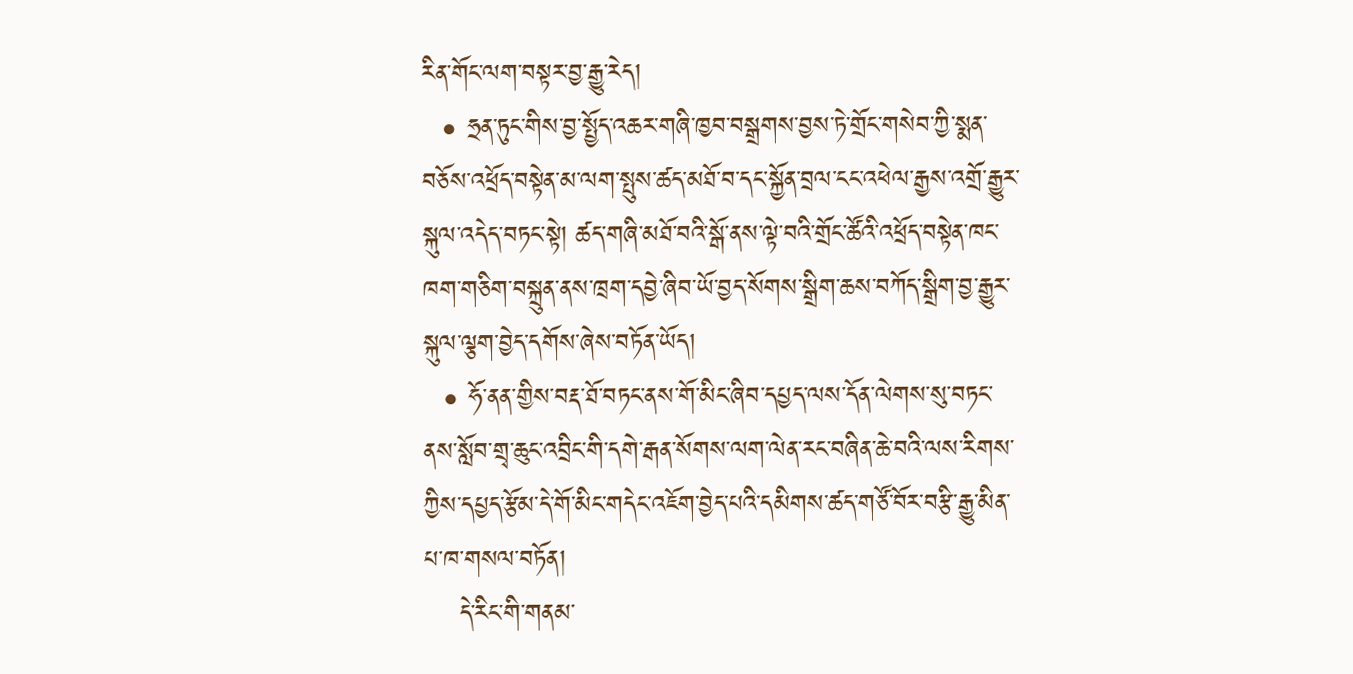རིན་གོང་ལག་བསྟར་བྱ་རྒྱུ་རེད།
  • ཧྲན་ཏུང་གིས་བྱ་སྤྱོད་འཆར་གཞི་ཁྱབ་བསྒྲགས་བྱས་ཏེ་གྲོང་གསེབ་ཀྱི་སྨན་བཅོས་འཕྲོད་བསྟེན་མ་ལག་སྤུས་ཚད་མཐོ་བ་དང་སྐྱོན་བྲལ་ངང་འཕེལ་རྒྱས་འགྲོ་རྒྱུར་སྐུལ་འདེད་བཏང་སྟེ། ཚད་གཞི་མཐོ་བའི་སྒོ་ནས་ལྟེ་བའི་གྲོང་ཚོའི་འཕྲོད་བསྟེན་ཁང་ཁག་གཅིག་བསྐྲུན་ནས་ཁྲག་དབྱེ་ཞིབ་ཡོ་བྱད་སོགས་སྒྲིག་ཆས་བཀོད་སྒྲིག་བྱ་རྒྱུར་སྐུལ་ལྕག་བྱེད་དགོས་ཞེས་བཏོན་ཡོད།
  • ཧོ་ནན་གྱིས་བརྡ་ཐོ་བཏང་ནས་གོ་མིང་ཞིབ་དཔྱད་ལས་དོན་ལེགས་སུ་བཏང་ནས་སློབ་གྲྭ་ཆུང་འབྲིང་གི་དགེ་རྒན་སོགས་ལག་ལེན་རང་བཞིན་ཆེ་བའི་ལས་རིགས་ཀྱིས་དཔྱད་རྩོམ་དེ་གོ་མིང་གདེང་འཇོག་བྱེད་པའི་དམིགས་ཚད་གཙོ་བོར་བརྩི་རྒྱུ་མིན་པ་ཁ་གསལ་བཏོན།
    དེ་རིང་གི་གནམ་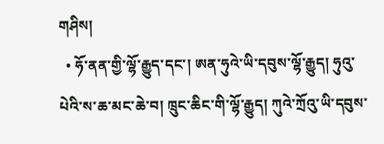གཤིས།
  • ཧོ་ནན་གྱི་ལྷོ་རྒྱུད་དང་། ཨན་ཧུའེ་ཡི་དབུས་ལྷོ་རྒྱུད། ཧུའུ་པེའི་ས་ཆ་མང་ཆེ་བ། ཁྲུང་ཆིང་གི་ལྷོ་རྒྱུད། ཀུའེ་ཀྲོའུ་ཡི་དབུས་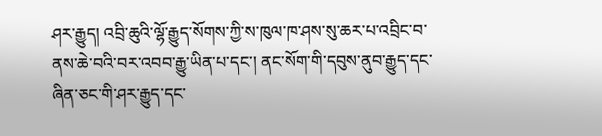ཤར་རྒྱུད། འབྲི་ཆུའི་ལྷོ་རྒྱུད་སོགས་ཀྱི་ས་ཁུལ་ཁ་ཤས་སུ་ཆར་པ་འབྲིང་བ་ནས་ཆེ་བའི་བར་འབབ་རྒྱུ་ཡིན་པ་དང་། ནང་སོག་གི་དབུས་ནུབ་རྒྱུད་དང་ཞིན་ཅང་གི་ཤར་རྒྱུད་དང་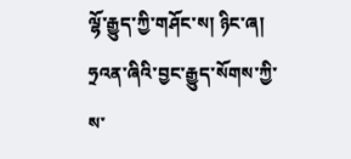ལྷོ་རྒྱུད་ཀྱི་གཤོང་ས། ཉིང་ཞ། ཧྲའན་ཞིའི་བྱང་རྒྱུད་སོགས་ཀྱི་ས་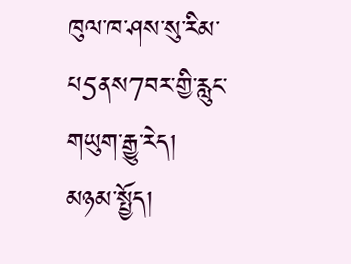ཁུལ་ཁ་ཤས་སུ་རིམ་པ5ནས7བར་གྱི་རླུང་གཡུག་རྒྱུ་རེད།
མཉམ་སྤྱོད།